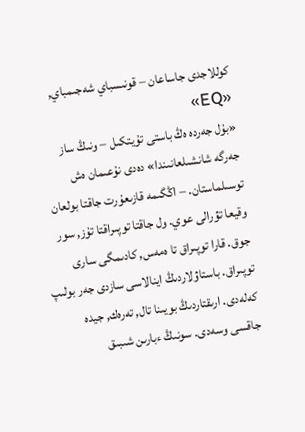كوللاجدى جاساعان – قونىسباي شەجىمباي, «EQ»
«بۇل جەردە ەڭ باستى تۇيتكىل – ونىڭ ساز جەرگە شانشىلعانىندا» دەدى نۇعىمان ەش توسىلماستان. – اڭگىمە قازىعۇرت جاقتا بولعان وقيعا تۋرالى عوي. ول جاقتا توپىراقتا تۇز, سور جوق. قارا توپىراق تا ەمەس, كادىمگى سارى توپىراق. باستاۋلاردىڭ اينالاسى سازدى جەر بولىپ كەلەدى. ارىقتاردىڭ بويىنا تال, تەرەك, جيدە جاقسى وسەدى. سونىڭ ءبارىن شىبىق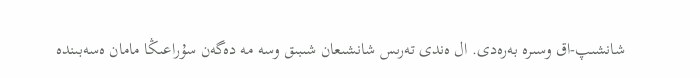شانشىپ-اق وسىرە بەرەدى. ال ەندى تەرىس شانشىعان شىبىق وسە مە دەگەن سۇراعىڭا مامان ەسەبىندە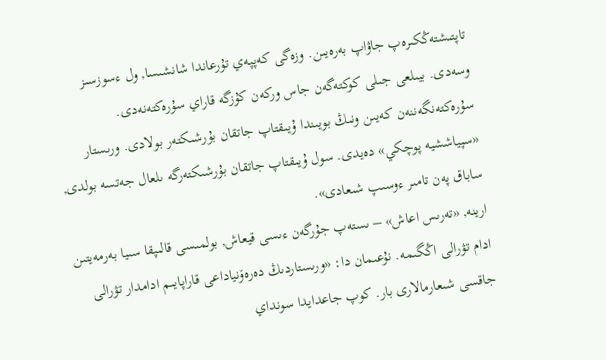تاپتىشتەڭكىرەپ جاۋاپ بەرەيىن. وزەگى كەپپەي تۇرعاندا شانشىسا, ول ءسوزسىز وسەدى. بيىلعى جىلى كوكتەگەن جاس وركەن كۇزگە قاراي سۇرەكتەنەدى. سۇرەكتەنگەننەن كەيىن ونىڭ بويىندا ۇيىقتاپ جاتقان بۇرشىكتەر بولادى. ورىستار «سپياششيە پوچكي» دەيدى. سول ۇيىقتاپ جاتقان بۇرشىكتەرگە ىلعال جەتسە بولدى, ساباق پەن تامىر ءوسىپ شىعادى».
ارينە, «تەرىس اعاش» – ىستەپ جۇرگەن ءىسى قيعاش, بولمىسى قالىپقا سىيا بەرمەيتىن ادام تۋرالى اڭگىمە. نۇعىمان دا: «ورىستاردىڭ دەرەۆنياداعى قاراپايىم ادامدار تۋرالى جاقسى شىعارمالارى بار. كوپ جاعدايدا سونداي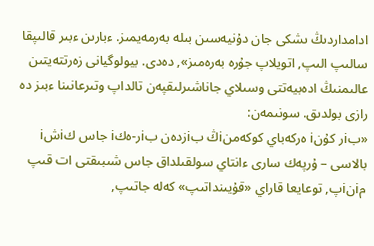ادامداردىڭ ىشكى جان دۇنيەسىن بىلە بەرمەيمىز. ءبارىن ءبىر قالىپقا سالىپ الىپ, اتويلاپ جۇرە بەرەمىز», دەدى. بيولوگيانى زەرتتەيتىن عالىمنىڭ ادەبيەتتى وسىلاي جاناشىرلىقپەن تالداپ وتىرعانىنا ءبىز دە رازى بولدىق. سونىمەن:
«بiر كۇنi ەركەباي كوكەمنiڭ بiزدەن بiر-ەكi جاس كiشi بالاسى – ۇرپەك سارى ءانتاي سولقىلداق جاس شىبىقتى ات قىپ مiنiپ, توعايعا قاراي «قۇيىنداتىپ» كەلە جاتىپ,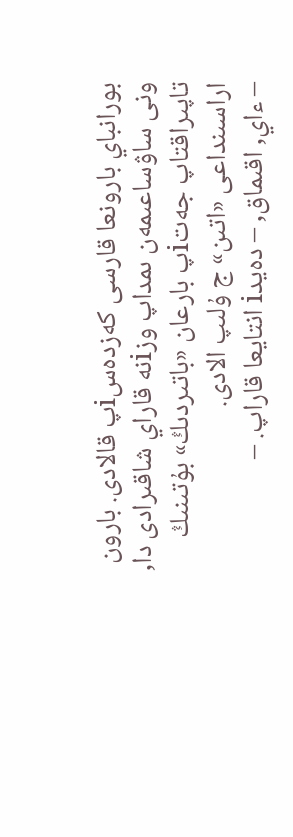بورانباي بارونعا قارسى كەزدەسiپ قالادى. بارون ونى ساۋساعىمەن ىمداپ وزiنە قاراي شاقىرادى دا, تاپىراقتاپ جەتiپ بارعان «باتىردىڭ» بۇتىنىڭ اراسىنداعى «اتىن» ج ۇلىپ الادى.
– ءاي, اقىماق, – دەيدi انتايعا قاراپ. –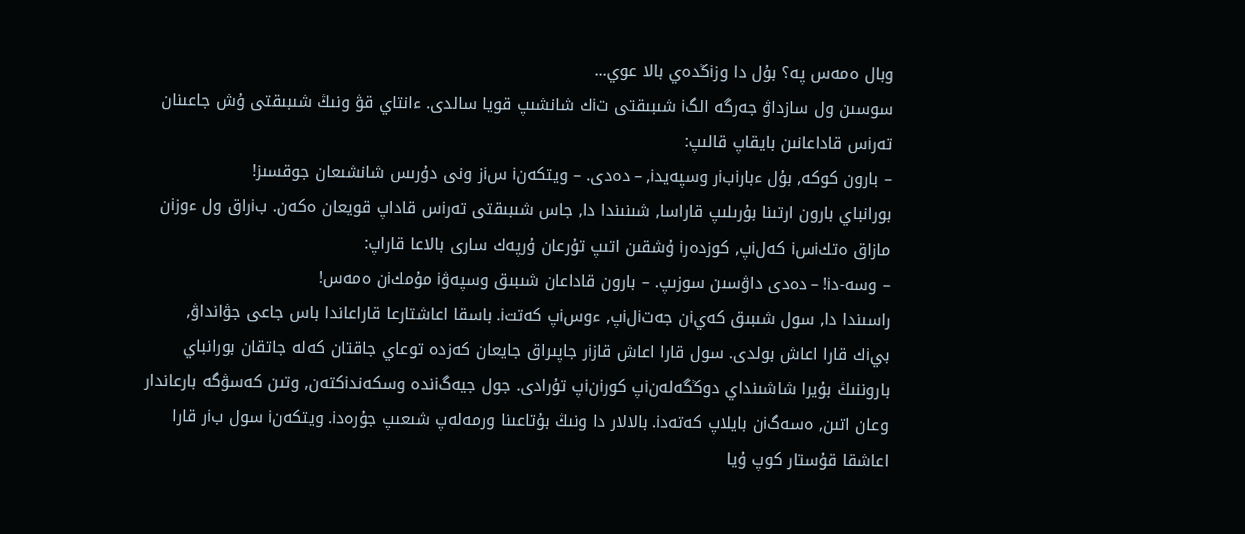وبال ەمەس پە؟ بۇل دا وزiڭدەي بالا عوي...
سوسىن ول سازداۋ جەرگە الگi شىبىقتى تiك شانشىپ قويا سالدى. ءانتاي قۋ ونىڭ شىبىقتى ۇش جاعىنان تەرiس قاداعانىن بايقاپ قالىپ:
– بارون كوكە, بۇل ءبارiبiر وسپەيدi, – دەدى. – ويتكەنi سiز ونى دۇرىس شانشىعان جوقسىز!
بورانباي بارون ارتىنا بۇرىلىپ قاراسا, شىنىندا دا, جاس شىبىقتى تەرiس قاداپ قويعان ەكەن. بiراق ول ءوزiن مازاق ەتكiسi كەلiپ, كوزدەرi ۇشقىن اتىپ تۇرعان ۇرپەك سارى بالاعا قاراپ:
– وسە-دi! – دەدى داۋسىن سوزىپ. – بارون قاداعان شىبىق وسپەۋi مۇمكiن ەمەس!
راسىندا دا, سول شىبىق كەيiن جەتiلiپ, ءوسiپ كەتتi. باسقا اعاشتارعا قاراعاندا باس جاعى جۋانداۋ, بيiك قارا اعاش بولدى. سول قارا اعاش قازiر جاپىراق جايعان كەزدە توعاي جاقتان كەلە جاتقان بورانباي باروننىڭ بۇيرا شاشىنداي دوڭگەلەنiپ كورiنiپ تۇرادى. جول جيەگiندە وسكەندiكتەن, وتىن كەسۋگە بارعاندار وعان اتىن, ەسەگiن بايلاپ كەتەدi. بالالار دا ونىڭ بۇتاعىنا ورمەلەپ شىعىپ جۇرەدi. ويتكەنi سول بiر قارا اعاشقا قۇستار كوپ ۇيا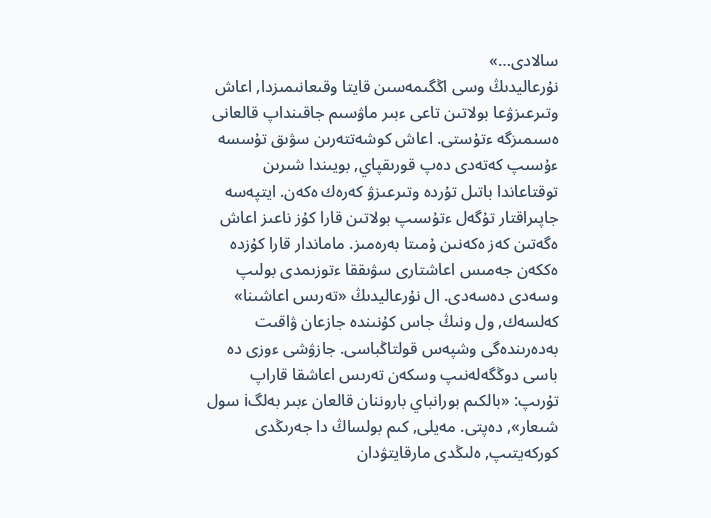سالادى…»
نۇرعاليدىڭ وسى اڭگىمەسىن قايتا وقىعانىمىزدا, اعاش وتىرعىزۋعا بولاتىن تاعى ءبىر ماۋسىم جاقىنداپ قالعانى ەسىمىزگە ءتۇستى. اعاش كوشەتتەرىن سۋىق تۇسسە ءۇسىپ كەتەدى دەپ قورىقپاي, بويىندا شىرىن توقتاعاندا باتىل تۇردە وتىرعىزۋ كەرەك ەكەن. ايتپەسە جاپىراقتار تۇگەل ءتۇسىپ بولاتىن قارا كۇز ناعىز اعاش ەگەتىن كەز ەكەنىن ۇمىتا بەرەمىز. ماماندار قارا كۇزدە ەككەن جەمىس اعاشتارى سۋىققا ءتوزىمدى بولىپ وسەدى دەسەدى. ال نۇرعاليدىڭ «تەرىس اعاشىنا» كەلسەك, ول ونىڭ جاس كۇنىندە جازعان ۋاقىت بەدەرىندەگى وشپەس قولتاڭباسى. جازۋشى ءوزى دە باسى دوڭگەلەنىپ وسكەن تەرىس اعاشقا قاراپ تۇرىپ: «بالكىم بورانباي باروننان قالعان ءبىر بەلگi سول شىعار», دەپتى. مەيلى, كىم بولساڭ دا جەرىڭدى كوركەيتىپ, ەلىڭدى مارقايتۋدان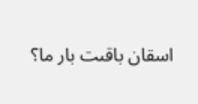اسقان باقىت بار ما؟